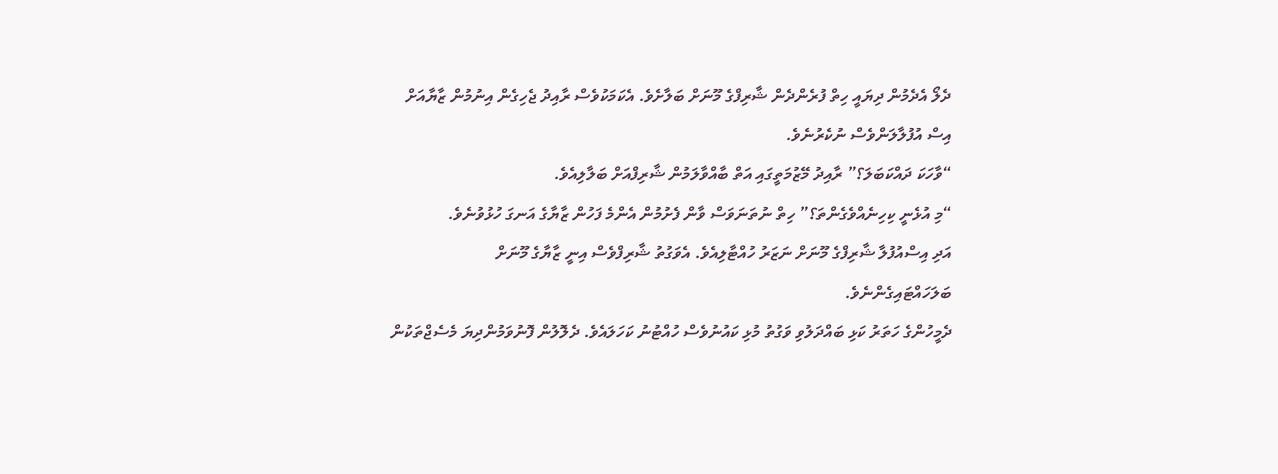ދެލޯ އެދެމުން ދިޔައީ ހިތް ފުރެންދެން ޝާރިފްގެ މޫނަށް ބަލާށެވެ. އެކަމަކުވެސް ރާއިދު ޖެހިގެން އިނުމުން ޒާޔާއަށް އިސް އުފުލާލަންވެސް ނުކެރުނެވެ.
“ވާހަކަ ދައްކަބަލަ؟” ރާއިދު މޭޒުމަތީގައި އަތް ބާއްވާލަމުން ޝާރިފްއަށް ބަލާލިއެވެ.
“މި އުޅެނީ ކިހިނެއްވެގެންތަ؟” ހިތް ނުތަނަވަސް ވާން ފެށުމުން އެންމެ ފަހުން ޒާޔާގެ އަނގަ ހުޅުވުނެވެ.
އަދި އިސްއުފުލާ ޝާރިފްގެ މޫނަށް ނަޒަރު ހުއްޓާލިއެވެ. އެވަގުތު ޝާރިފްވެސް އިނީ ޒާޔާގެ މޫނަށް ބަލަހައްޓައިގެންނެވެ.
ދެމީހުންގެ ހަތަރު ކަޅި ބައްދަލުވި ވަގުތު މުޅި ކައުނުވެސް ހުއްޓުނު ކަހަލައެވެ. ދެލޮލުން ފޮނުވަމުންދިޔަ މެސެޖްތަކުން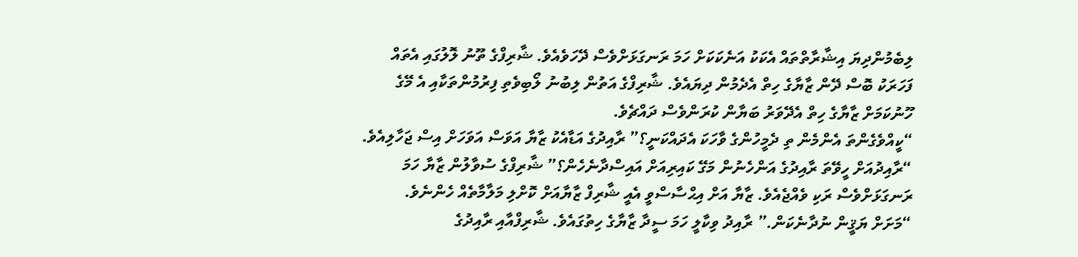ލިބެމުންދިޔަ އިޝާރާތްތައް އެކަކު އަނެކަކަށް ހަމަ ރަނގަޅަށްވެސް ދޭހަވެއެވެ. ޝާރިފްގެ ތޫނު ލޮލުގައި އެތައް ފަހަރަކު ބޮސް ދޭން ޒާޔާގެ ހިތް އެދެމުން ދިޔައެވެ. ޝާރިފްގެ އަތުން ލިބުނު ލޯބިވެތި ފިރުމުންތަކާއި އެ މޭގެ ހޫނުކަމަށް ޒާޔާގެ ހިތް އެދޭވަރު ބަޔާން ކުރަންވެސް ދައްޗެވެ.
“ކީއްވެގެންތަ އެންމެން ތި ދެމީހުންގެ ވާހަކަ އެދައްކަނީ؟” ރާއިދުގެ އަޑާއެކު ޒާޔާ އަވަސް އަވަހަށް އިސް ޖަހާލިއެވެ.
“ރާއިދުއަށް ހީވޭތަ ރާއިދުގެ އަންހެނުން މަގޭ ކައިރިއަށް އައިސްދާނެހެން؟” ޝާރިފްގެ ސުވާލުން ޒާޔާ ހަމަ ރަނގަޅަށްވެސް ރަކި ވެއްޖެއެވެ. ޒާޔާ އަށް އިޙްސާސްވީ އެއީ ޝާރިފް ޒާޔާއަށް ކޮށްލި މަލާމާތެއް ހެންނެވެ.
“މަށަށް ޔަޤީން ނުދާނެކަން.” ރާއިދު ވިކާލީ ހަމަ ސީދާ ޒާޔާގެ ހިތުގައެވެ. ޝާރިފްއާއި ރާއިދުގެ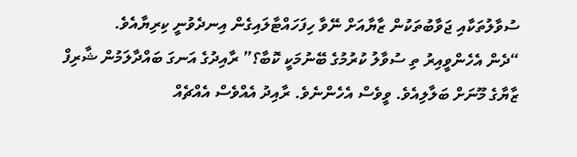ސުވާލުތަކާއި ޖަވާބުތަކުން ޒާޔާއަށް ނޭވާ ހިފަހައްޓާލައިގެން އިނދެވުނީ ކިރިޔާއެވެ.
“ދެން އެހެންވީއިރު ތި ސުވާލު ކުރުމުގެ ބޭނުމަކީ ކޮބާ؟” ރާއިދުގެ އަނގަ ބައްދާލަމުން ޝާރިފް ޒާޔާގެ މޫނަށް ބަލާލިއެވެ. ވީވެސް އެހެންނެވެ. ރާއިދު އެއްވެސް އެއްޗެއް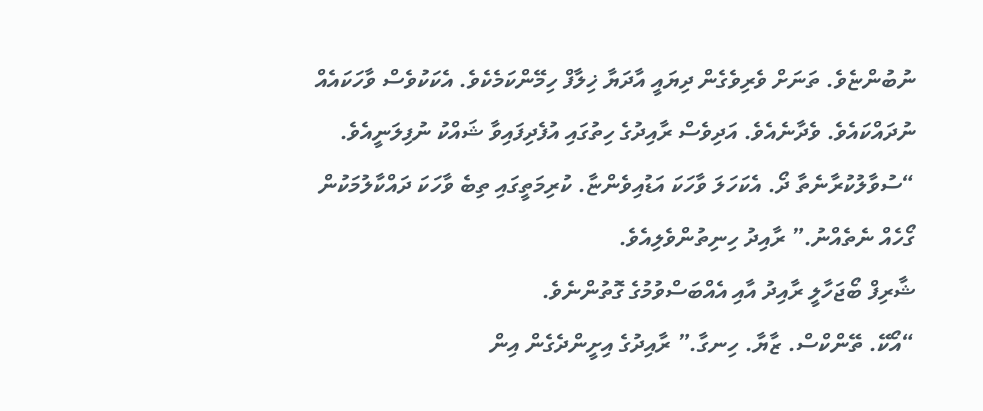ނުބުންޏެވެ. ތަނަށް ވެރިވެގެން ދިޔައީ އާދަޔާ ޚިލާފް ހިމޭންކަމެކެވެ. އެކަކުވެސް ވާހަކައެއް ނުދައްކައެވެ. ވެދާނެއެވެ. އަދިވެސް ރާއިދުގެ ހިތުގައި އުފެދިފައިވާ ޝައްކު ނުފިލަނީއެވެ.
“ސުވާލުކުރާނެތާ ދޯ. އެކަހަލަ ވާހަކަ އަޑުއިވެންޏާ. ކުރިމަތީގައި ތިބެ ވާހަކަ ދައްކާލުމަކުން ގޯހެއް ނެތެއްނު.” ރާއިދު ހިނިތުންވެލިއެވެ.
ޝާރިފް ބޯޖަހާލީ ރާއިދު އާއި އެއްބަސްވުމުގެ ގޮތުންނެވެ.
“އޯކޭ. ތޭންކްސް. ޒާޔާ. ހިނގާ.” ރާއިދުގެ އިށީންދެގެން އިން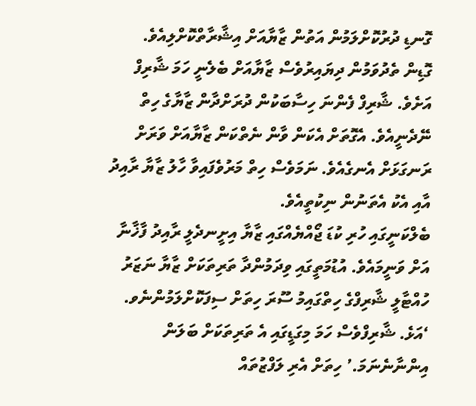ގޮނޑި ދުރުކޮށްލަމުން އަތުން ޒާޔާއަށް އިޝާރާތްކޮށްލިއެވެ.
ގޮޑިން ތެދުވަމުން ދިޔައިރުވެސް ޒާޔާއަށް ބެލެނީ ހަމަ ޝާރިފް އަށެވެ. ޝާރިފް ފެންނަ ހިސާބަކުން ދުރަށްދާން ޒާޔާގެ ހިތް ނޭދެނީއެވެ. އެގޮތަށް އެކަން ވާން ނެތްކަން ޒާޔާއަށް ވަރަށް ރަނގަޅަށް އެނގެއެވެ. ނަމަވެސް ހިތް މަރުވެފައިވާ ހާލު ޒާޔާ ރާއިދު އާއި އެކު އެތަނުން ނިކުތީއެވެ.
ބެލްކަނީގައި ހުރި ކުޑަ ޖޯއްޔެއްގައި ޒާޔާ އިށީނދެލީ ރާއިދު ފާޚާނާ އަށް ވަނީމައެވެ. އުޑުމަތީގައި ވިދަމުންދާ ތަރިތަކަށް ޒާޔާ ނަޒަރު ހުއްޓާލީ ޝާރިފްގެ ހިތްގައިމު ސޫރަ ހިތަށް ސިފަކޮށްލަމުންނެވ.
‘އަޅެ. ޝާރިފްވެސް ހަމަ މިގަޑީގައި އެ ތަރިތަކަށް ބަލަން އިންނާނެނަމަ.’ ހިތަށް އެރި ލަފްޒުތައް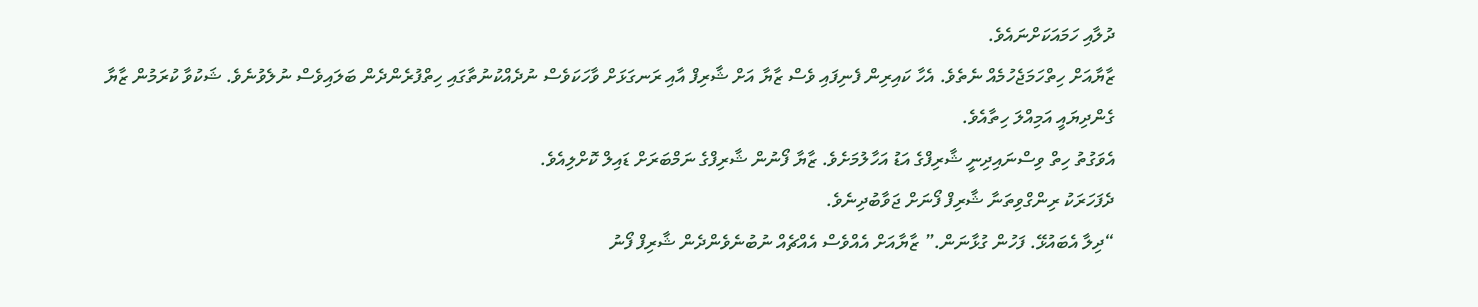ދުލާއި ހަމައަކަށްނައެވެ.
ޒާޔާއަށް ހިތްހަމަޖެހުމެއް ނެތެވެ. އެހާ ކައިރިން ފެނިފައި ވެސް ޒާޔާ އަށް ޝާރިފް އާއި ރަނގަޅަށް ވާހަކަވެސް ނުދެއްކުނުތާގައި ހިތްފުރެންދެން ބަލައިވެސް ނުލެވުނެވެ. ޝަކުވާ ކުރަމުން ޒާޔާ ގެންދިޔައީ އަމިއްލަ ހިތާއެވެ.
އެވަގުތު ހިތް ވިސްނައިދިނީ ޝާރިފްގެ އަޑު އަހާލުމަށެވެ. ޒާޔާ ފޯނުން ޝާރިފްގެ ނަމްބަރަށް ޑައިލް ކޮށްލިއެވެ.
ދެފަހަރަކު ރިންގްވިތަނާ ޝާރިފް ފޯނަށް ޖަވާބުދިނެވެ.
“ދިލާ އެބައުޅޭ. ފަހުން ގުޅާނަން.” ޒާޔާއަށް އެއްވެސް އެއްޗެއް ނުބުނެވެންދެން ޝާރިފް ފޯނު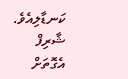ކަނޑާލިއެވެ.
ޝާރިފް އެގޮތަށް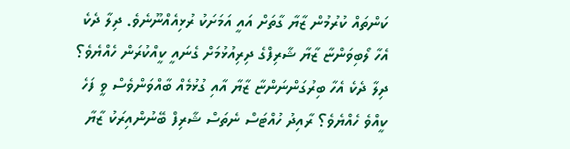ކަންތައް ކުރުމުން ޒާޔާ ގާތަށް އައީ އަމަށަކު ރުޅިއެއްނޫނެވެ. ދިލާ ދެކެ އެހާ ލޯބިވަންޏާ ޒާޔާ ޝާރިފްގެ ދިރިއުޅުމަށް ގެނައީ ކީއްކުރަން ހެއްޔެވެ؟ ދިލާ ދެކެ އެހާ ބިރުގަންނަންޏާ ޒާޔާ އާއި ގުޅުމެއް ބާއްވަންވެސް ވީ ފަހެ ކީއްވެ ހެއްޔެވެ؟ ރާއިދު ހުއްޓަސް ނެތަސް ޝާރިފް ބޭނުންއިރަކު ޒާޔާ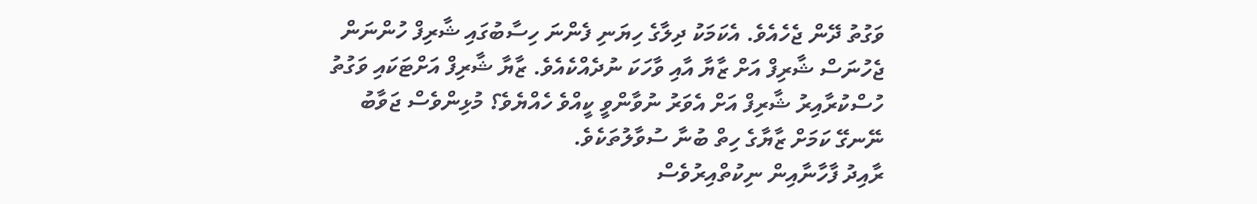ވަގުތު ދޭން ޖެހެއެވެ. އެކަމަކު ދިލާގެ ހިޔަނި ފެންނަ ހިސާބުގައި ޝާރިފް ހުންނަން ޖެހުނަސް ޝާރިފް އަށް ޒާޔާ އާއި ވާހަކަ ނުދެއްކެއެވެ. ޒާޔާ ޝާރިފް އަށްޓަކައި ވަގުތު ހުސްކުރާއިރު ޝާރިފް އަށް އެވަރު ނުވާންވީ ކީއްވެ ހެއްޔެވެ؟ މުޅިންވެސް ޖަވާބު ނޭނގޭ ކަމަށް ޒާޔާގެ ހިތް ބުނާ ސުވާލުތަކެވެ.
ރާއިދު ފާހާނާއިން ނިކުތްއިރުވެސް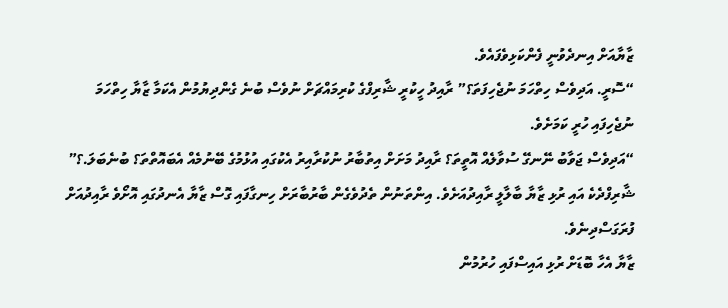ޒާޔާއަށް އިނދެވުނީ ފެންކަޅިވެފައެވެ.
“ސޮރީ. އަދިވެސް ހިތްހަމަ ނުޖެހިފަތަ؟” ރާއިދު ހީކުރީ ޝާރިފްގެ ކުރިމައްޗަށް ނުވެސް ބުނެ ގެންދިޔުމުން އެކަމާ ޒާޔާ ހިތްހަމަ ނުޖެހިފައި ހުރީ ކަމަށެވެ.
“އަދިވެސް ޖަވާބު ނޭނގޭ ސުވާލެއް އޮތީތަ؟ ރާއިދު މަށަށް އިތުބާރު ނުކުރާއިރު އެކުގައި އުޅުމުގެ ބޭނުމެއް އެބައޮތްތަ؟ ބުނެބަލަ.؟” ޝާރިފްދެކެ އައި ރުޅި ޒާޔާ ބާލާލީ ރާއިދުއަށެވެ. އިންތަނުން ތެދުވެގެން ބާރުބާރަށް ހިނގާފައި ގޮސް ޒާޔާ އެނދުގައި އޮށޯވެ ރާއިދުއަށް ފުރަގަސްދިނެވެ.
ޒާޔާ އެހާ ބޮޑަށް ރުޅި އައިސްފައި ހުރުމުން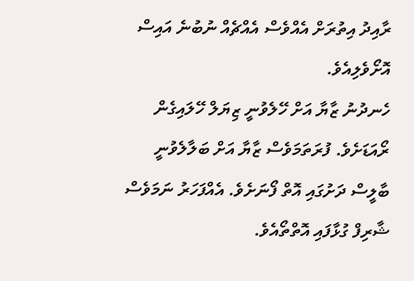ރާއިދު އިތުރަށް އެއްވެސް އެއްޗެއް ނުބުނެ އައިސް އޮށޯވެލިއެވެ.
ހެނދުނު ޒާޔާ އަށް ހޭލެވުނީ ޒިޔަލް ހޭލައިގެން ރޯއަޑަށެވެ. ފުރަތަމަވެސް ޒާޔާ އަށް ބަލާލެވުނީ ބާލީސް ދަށުގައި އޮތް ފޯނަށެވެ. އެއްފަހަރު ނަމަވެސް ޝާރިފް ގުޅާފައި އޮތްތޯއެވެ.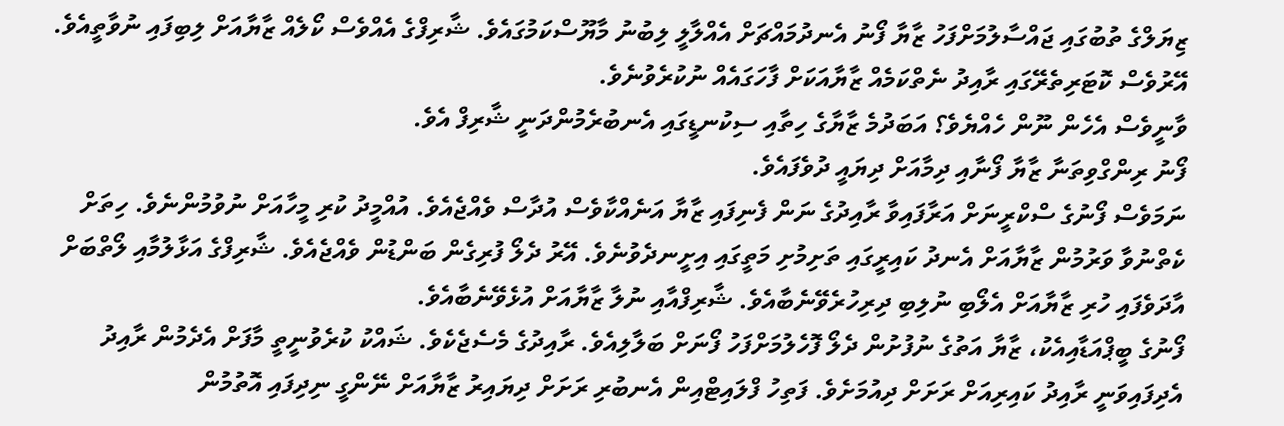ޒިޔަލްގެ ތުބުގައި ޖައްސާލުމަށްފަހު ޒާޔާ ފޯނު އެނދުމައްޗަށް އެއްލާލީ ލިބުނު މާޔޫސްކަމުގައެވެ. ޝާރިފްގެ އެއްވެސް ކޯލެއް ޒާޔާއަށް ލިބިފައި ނުވާތީއެވެ.
އޭރުވެސް ކޮޓަރިތެރޭގައި ރާއިދު ނެތްކަމެއް ޒާޔާއަކަށް ފާހަގައެއް ނުކުރެވުނެވެ.
ވާނީވެސް އެހެން ނޫން ހެއްޔެވެ؟ އަބަދުމެ ޒާޔާގެ ހިތާއި ސިކުނޑީގައި އެނބުރެމުންދަނީ ޝާރިފް އެވެ.
ފޯނު ރިންގްވިތަނާ ޒާޔާ ފޯނާއި ދިމާއަށް ދިޔައީ ދުވެފައެވެ.
ނަމަވެސް ފޯނުގެ ސްކްރީނަށް އަރާފައިވާ ރާއިދުގެ ނަން ފެނިފައި ޒާޔާ އަނެއްކާވެސް އުދާސް ވެއްޖެއެވެ. އުއްމީދު ކުރި މީހާއަށް ނުވުމުންނެވެ. ހިތަށް ކެތްނުވާ ވަރުމުން ޒާޔާއަށް އެނދު ކައިރީގައި ތަށިމުށި މަތީގައި އިށީނދެވުނެވެ. އޭރު ދެލޯ ފުރިގެން ބަންޑުން ވެއްޖެއެވެ. ޝާރިފްގެ އަޅާލުމާއި ލޯތްބަށް އާދަވެފައި ހުރި ޒާޔާއަށް އެލޯބި ނުލިބި ދިރިހުރެވޭނެބާއެވެ. ޝާރިފްއާއި ނުލާ ޒާޔާއަށް އުޅެވޭނެބާއެވެ.
ފޯނުގެ ބީޕްއަޑާއިއެކު، ޒާޔާ އަތުގެ ނުފުށުން ދެލޯ ފޮހެލުމަށްފަހު ފޯނަށް ބަލާލިއެވެ. ރާއިދުގެ މެސެޖެކެވެ. ޝައްކު ކުރެވުނީތީ މާފަށް އެދެމުން ރާއިދު އެދިފައިވަނީ ރާއިދު ކައިރިއަށް ރަށަށް ދިއުމަށެވެ. ފަތިހު ފްލައިޓްއިން އެނބުރި ރަށަށް ދިޔައިރު ޒާޔާއަށް ނޭންގީ ނިދިފައި އޮތުމުން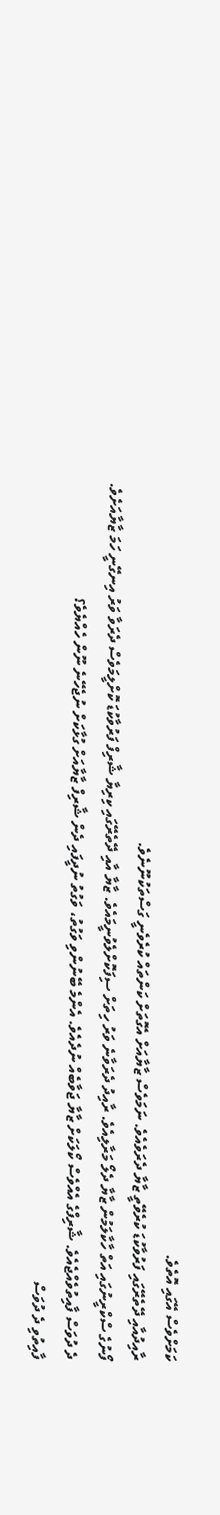ކަމަށްވެސް އޭގައި އޮތެވެ.
ރާއިދުއާއި ދޭތެރޭގައި ފަރުވާކުޑަ ކުރެވޭތީ ޒާޔާ ދެރަވެއެވެ. ނަމަވެސް ޒާޔާއަށް އެގޮތަށް ކަންތައް ކުރެވެނީ ގަސްތަކުނޫނެވެ.
ފޯނުގެ ސްކްރީނުގައި އަތް ހާކާލަމުން ޒާޔާ ދެލޯ މަރާލިއެވެ. ރާއިދު ދެރަވާނެ ވަރު ހިތަށް ސިފަކޮށްލެވުނީމައެވެ. ޒާޔާ އާއި ދޭތެރޭގައި ކިރިޔާ ޝާރިފް ފަރުވާކުޑަ ކޮށްލީމަވެސް ދެރަވާ ވަރު އިނގޭނީ ހަމަ ޒާޔާއަށެވެ.
ދެ ދުވަސް ފާއިތުވެއްޖެއެވެ. ޝާރިފްގެ އެއްވެސް ކޯލަކަށް ޒާޔާ ޖަވާބެއް ނުދެއެވެ. އެންމެ ބޭނުންވި ވަގުތު، ވަގުތު ނުދީފައި ދެން ޝާރިފް ޒާޔާއަށް ގުޅާކަށް ނުޖެހޭނެ ނޫން ހެއްޔެވެ؟
ފާއިތުވި ދެ ދުވަސް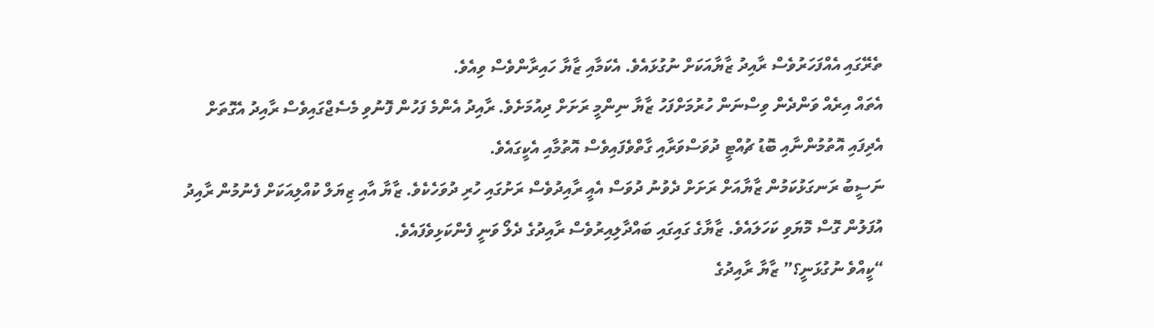ތެރޭގައި އެއްފަހަރުވެސް ރާއިދު ޒާޔާއަކަށް ނުގުޅައެވެ. އެކަމާއި ޒާޔާ ހައިރާންވެސް ވިއެވެ.
އެތައް އިރެއް ވަންދެން ވިސްނަން ހުރުމަށްފަހު ޒާޔާ ނިންމީ ރަށަށް ދިއުމަށެވެ. ރާއިދު އެންމެ ފަހުން ފޮނުވި މެސެޖްގައިވެސް ރާއިދު އެގޮތަށް އެދިފައި އޮތުމުންނާއި ބޮޑު ޗުއްޓީ ދުވަސްވަރާއި ގާތްވެފައިވެސް އޮތުމާއި އެކީގައެވެ.
ނަސީބު ރަނގަޅުކަމުން ޒާޔާއަށް ރަށަށް ދެވުނު ދުވަސް އެއީ ރާއިދުވެސް ރަށުގައި ހުރި ދުވަހެކެވެ. ޒާޔާ އާއި ޒިޔަލް ކުއްލިއަކަށް ފެނުމުން ރާއިދު އުފަލުން ގޮސް މޮޔަވި ކަހަލައެވެ. ޒާޔާގެ ގައިގައި ބައްދާލިއިރުވެސް ރާއިދުގެ ދެލޯ ވަނީ ފެންކަޅިވެފައެވެ.
“ކީއްވެ ނުގުޅަނީ؟” ޒާޔާ ރާއިދުގެ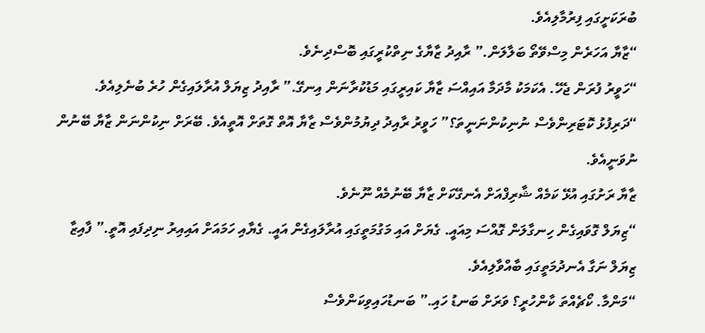ބުރަކަށީގައި ފިރުމާލިއެވެ.
“ޒާޔާ އަހަރެން މިސްވޭތޯ ބަލާލަން.” ރާއިދު ޒާޔާގެ ނިތްކުރީގައި ބޮސްދިނެވެ.
“ހަވީރު ފުރަން ޖެހޭ. އެކަމަކު މާދަމާ އައިއްސަ ޒާޔާ ކައިރީގައި މަޑުކުރާނަން އިނގޭ.” ރާއިދު ޒިޔަލް އުރާލައިގެން ހުރެ ބުނެލިއެވެ.
“ދަރިފުޅު ކޮޓަރިންވެސް ނުނިކުންނަނީތަ؟” ހަވީރު ރާއިދު ދިޔުމުންވެސް ޒާޔާ އޮތް ގޮތަށް އޮތީއެވެ. ބޭރަށް ނިކުންނަން ޒާޔާ ބޭނުން ނުވަނީއެވެ.
ޒާޔާ ރަށުގައި އުޅޭ ކަމެއް ޝާރިފްއަށް އެނގޭކަށް ޒާޔާ ބޭނުމެއް ނޫނެވެ.
“ޒިޔަލް ގޮވައިގެން ހިނގާލަން ގޮއްސަ މިއައީ. ގެޔަށް އައި މަގުމަތީގައި އުރާލައިގެން އައީ. ގެޔާއި ހަމައަށް އައިއިރު ނިދިފައި އޮތީ.” ފާއިޒާ ޒިޔަލް ނަގާ އެނދުމަތީގައި ބާއްވާލިއެވެ.
“މަންމާ. ކޯޗެއްތަ ކާންހުރީ؟ ވަރަށް ބަނޑު ހައި.” ބަނޑުހައިވިކަންވެސް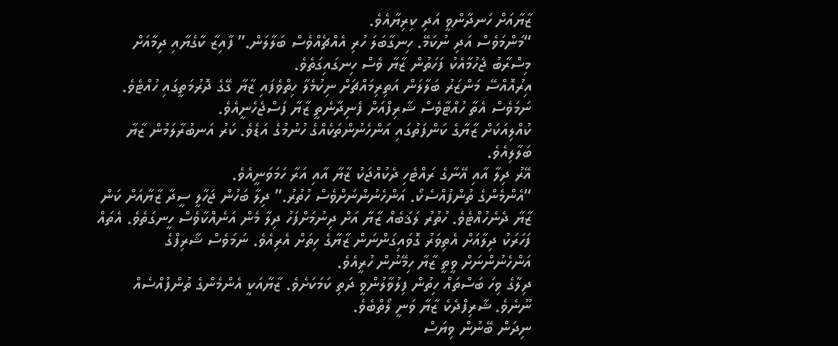ޒާޔާއަށް ހަނދާންވީ އަދި ކިރިޔާއެވެ.
“މަންމަވެސް އަދި ނުކަމޭ. ހިނގާބަލަ ހުރި އެއްޗެއްވެސް ބަލާލަން.” ފާއިޒާ ކާގެޔާއި ދިމާއަށް މިސްރާބު ޖެހުމާއެކު ފަހަތުން ޒާޔާ ވެސް ހިނގައިގަތެވެ.
އިރުއޮއްސޭ މަންޒަރު ބަލާލަން އަތިރިމައްޗަށް ނިކުމެލާ ހިތްވެފައި ޒާޔާ ގޭގެ ދޮރުމަތީގައި ހުއްޓެވެ. ނަމަވެސް އެތާ ހުއްޓާވެސް ޝާރިފްއަށް ފެނިދާނެތީ ޒާޔާ ފަސްޖެހެނީއެވެ.
ކުއްލިއަކަށް ޒާޔާގެ ކަންފަތުގައި އަންހެނުންތަކެއްގެ ހުނުމުގެ އަޑެވެ. ކަރު އަނބުރާލަމުން ޒާޔާ ބަލާލިއެވެ.
އޭރު ދިލާ އާއި އޭނާގެ ރައްޓެހި ދެކުއްޖަކު ޒާޔާ އާއި އަރާ ހަމަވަނީއެވެ.
“އެންމެންގެ ތުންފުއްސެކޯ. އަންހެނުންނަށްވެސް ހުތުރު.” ދިލާ ބަހުން ޖަހާލީ ސީދާ ޒާޔާއަށް ކަން ޒާޔާ ދެނެހުއްޓެވެ. ހުތުރު ލަޤަބެއް ޒާޔާ އަށް ދިނުމަށްފަހު ދިލާ މެން އަނެއްކާވެސް ހީނގަތެވެ. އެތައް ފަހަރަކު ދިލާއަށް އެތިވަރު ގޮވައިގަންނަން ޒާޔާގެ ހިތަށް އެރިއެވެ. ނަމަވެސް ޝާރިފްގެ އަންހެނުންނަށް ވީތީ ޒާޔާ ހިމޭނުން ހުރީއެވެ.
ދިލާގެ ވިހަ ބަސްތައް ހިތުން ފިލުވާލުންވީ ދަތި ކަމަކަށެވެ. ޒާޔާއަކީ އެންމެންގެ ތުންފުއްސެއް ނޫނެވެ. ޝާރިފްދެކެ ޒާޔާ ވަނީ ލޯތްބެވެ.
ނިދަން ބޭނުން ވިޔަސް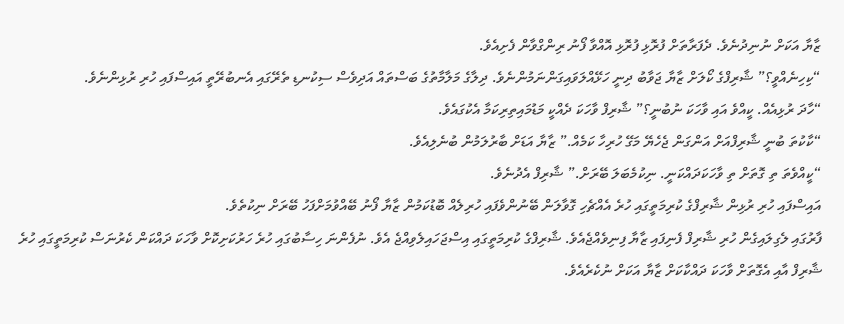ޒާޔާ އަކަށް ނުނިދުނެވެ. ދެފަރާތަށް ފުރޮޅި ފުރޮޅި އޮއްވާ ފޯނު ރިންގްވާން ފެށިއެވެ.
“ކިހިނެއްވީ؟” ޝާރިފްގެ ކޯލަށް ޒާޔާ ޖަވާބު ދިނީ ހަޅޭއްލަވައިގަންނަމުންނެވެ. ދިލާގެ މަލާމާތުގެ ބަސްތައް އަދިވެސް ސިކުނޑި ތެރޭގައި އެނބުރޭތީ އައިސްފައި ހުރި ރުޅިންނެވެ.
“ހާދަ ރުޅިއެއް. ކީއްވެ އައި ވާހަކަ ނުބުނީ؟” ޝާރިފް ވާހަކަ ދެއްކީ މަޑުމައިތިރިކަމާ އެކުގައެވެ.
“ކާކުތަ ބުނީ ޝާރިފްއަށް އަންގަން ޖެހެޔޭ މަގޭ ހުރިހާ ކަމެއް.” ޒާޔާ އަޑަށް ބާރުލަމުން ބުނެލިއެވެ.
“ކީއްވެތަ ތި ގޮތަށް ތި ވާހަކަދައްކަނީ. ނިކުމެބަލަ ބޭރަށް.” ޝާރިފް އެދުނެވެ.
އައިސްފައި ހުރި ރުޅިން ޝާރިފްގެ ކުރިމަތީގައި ހުރެ އެއްޗެހި ގޮވާލަން ބޭނުންވެފައި ހުރިލެއް ބޮޑުކަމުން ޒާޔާ ފޯނު ބޭއްވުމަށްފަހު ބޭރަށް ނިކުތެވެ.
ފާރުގައި ލެގިލައިގެން ހުރި ޝާރިފް ފެނިފައި ޒާޔާ ފިނިވެއްޖެއެވެ. ޝާރިފްގެ ކުރިމަތީގައި އިސްޖަހައިލެވިއްޖެ އެވެ. ނުފެންނަ ހިސާބުގައި ހުރެ ހަރުކަށިކޮށް ވާހަކަ ދައްކަން ކެރުނަސް ކުރިމަތީގައި ހުރެ ޝާރިފް އާއި އެގޮތަށް ވާހަކަ ދައްކާކަށް ޒާޔާ އަކަށް ނުކެރެއެވެ.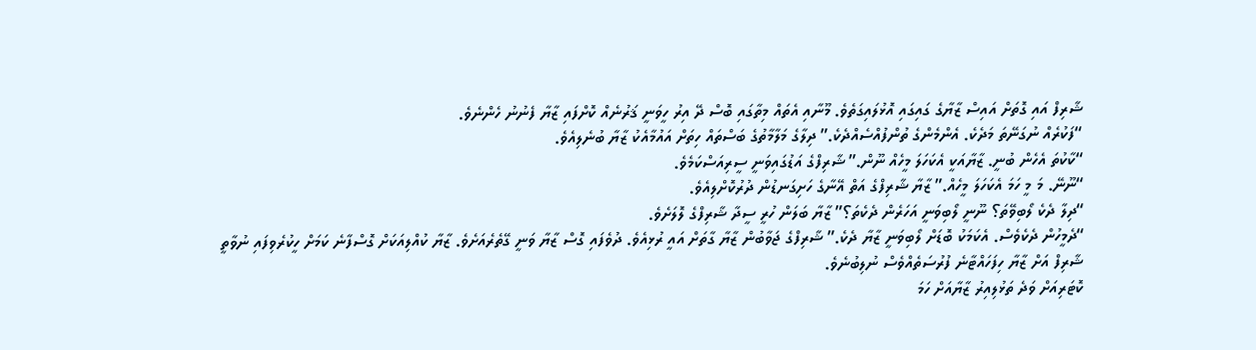ޝާރިފް އައި ގޮތަށް އައިސް ޒާޔާގެ ގައިގައި އޮޅުލައިގަތެވެ. މޫނާއި އެތައް މިތާގައި ބޮސް ދޭ އިރު ހީވަނީ ޤަރުނެއް ކޮށްފައި ޒާޔާ ފެނުނު ހެންނެވެ.
“ފަކުރެއް ނުގަނޭތަ މަދެކެ. އެންމެންގެ ތުންފުއްސެއްދެކެ.” ދިލާގެ މަލާމާތުގެ ބަސްތައް ހިތަށް އައުމާއެކު ޒާޔާ ބުނެލިއެވެ.
“ކާކުތަ އެހެން ބުނީ. ޒާޔާއަކީ އެކަހަލަ މީހެއް ނޫން.” ޝާރިފްގެ އަޑުގައިވަނީ ސީރިއަސްކަމެވެ.
“ނޫނޭ. މަ މީ ހަމަ އެކަހަލަ މީހެއް.” ޒާޔާ ޝާރިފްގެ އަތް އޭނާގެ ހަށިގަނޑުން ދުރުކޮށްލިއެވެ.
“ދިލާ ދެކެ ލޯބިވޭތަ؟ ނޫނީ ލޯބިވަނީ އަހަރެން ދެކެތަ؟” ޒާޔާ ބަލަން ހުރީ ސީދާ ޝާރިފްގެ ލޮލަށެވެ.
“ދެމީހުން ދެކެވެސް. އެކަމަކު ބޮޑަށް ލޯބިވަނީ ޒާޔާ ދެކެ.” ޝާރިފްގެ ޖަވާބުން ޒާޔާ ގާތަށް އައީ ރުޅިއެވެ. ދުވެފައި ގޮސް ޒާޔާ ވަނީ ގޭތެރެއަށެވެ. ޒާޔާ ކުއްލިއަކަށް ގޮސްފާނެ ކަމަށް ހީކުރެވިފައި ނުވާތީ ޝާރިފް އަށް ޒާޔާ ހިފަހައްޓާނެ ފުރުސަތެއްވެސް ނުލިބުނެވެ.
ކޮޓަރިއަށް ވަދެ ތަޅުލިއިރު ޒާޔާއަށް ހަމަ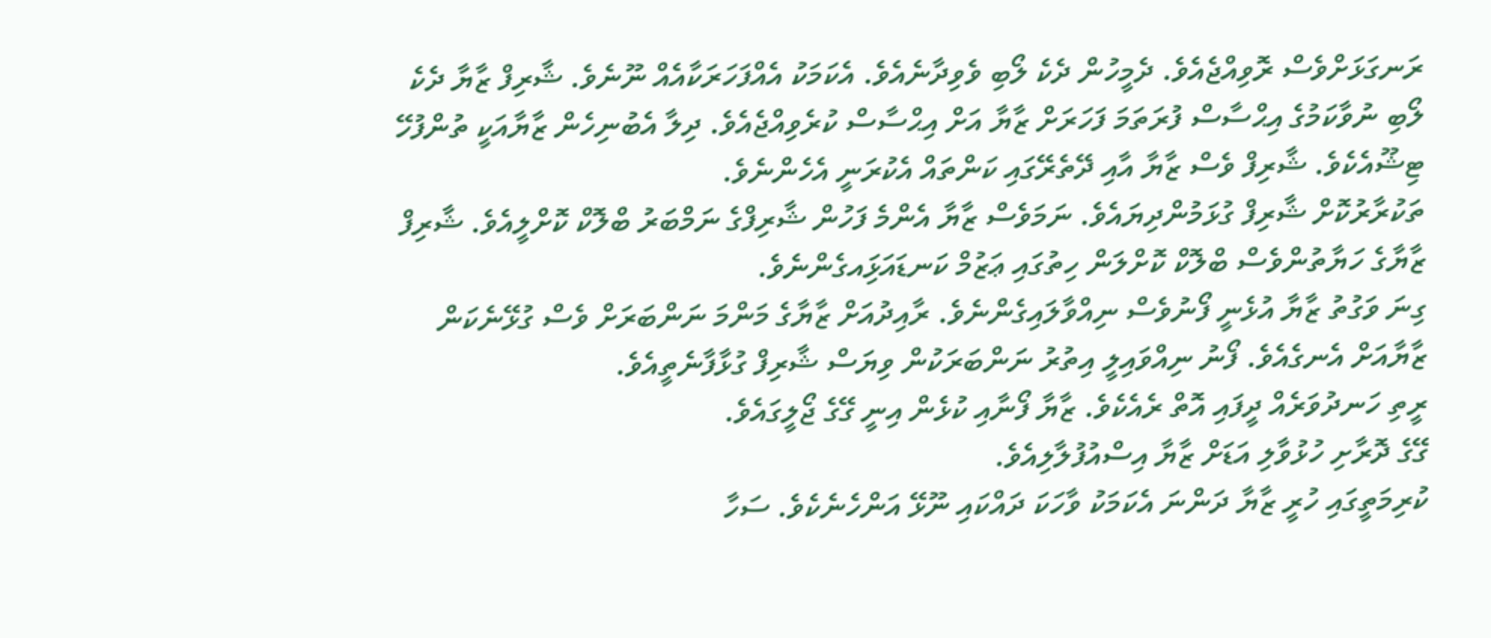ރަނގަޅަށްވެސް ރޮވިއްޖެއެވެ. ދެމީހުން ދެކެ ލޯބި ވެވިދާނެއެވެ. އެކަމަކު އެއްފަހަރަކާއެއް ނޫނެވެ. ޝާރިފް ޒާޔާ ދެކެ ލޯބި ނުވާކަމުގެ އިޙްސާސް ފުރަތަމަ ފަހަރަށް ޒާޔާ އަށް އިޙްސާސް ކުރެވިއްޖެއެވެ. ދިލާ އެބުނިހެން ޒާޔާއަކީ ތުންފުހޭ ޓިޝޫއެކެވެ. ޝާރިފް ވެސް ޒާޔާ އާއި ދޭތެރޭގައި ކަންތައް އެކުރަނީ އެހެންނެވެ.
ތަކުރާރުކޮށް ޝާރިފް ގުޅަމުންދިޔައެވެ. ނަމަވެސް ޒާޔާ އެންމެ ފަހުން ޝާރިފްގެ ނަމްބަރު ބްލޮކް ކޮށްލީއެވެ. ޝާރިފް ޒާޔާގެ ހަޔާތުންވެސް ބްލޮކް ކޮށްލަން ހިތުގައި ޢަޒުމް ކަނޑައަޅަިއގެންނެވެ.
ގިނަ ވަގުތު ޒާޔާ އުޅެނީ ފޯނުވެސް ނިއްވާލައިގެންނެވެ. ރާއިދުއަށް ޒާޔާގެ މަންމަ ނަންބަރަށް ވެސް ގުޅޭނެކަން ޒާޔާއަށް އެނގެއެވެ. ފޯނު ނިއްވައިލީ އިތުރު ނަންބަރަކުން ވިޔަސް ޝާރިފް ގުޅާފާނެތީއެވެ.
ރީތި ހަނދުވަރެއް ދީފައި އޮތް ރެއެކެވެ. ޒާޔާ ފޯނާއި ކުޅެން އިނީ ގޭގެ ޖޯލީގައެވެ.
ގޭގެ ދޮރާށި ހުޅުވާލި އަޑަށް ޒާޔާ އިސްއުފުލާލިއެވެ.
ކުރިމަތީގައި ހުރީ ޒާޔާ ދަންނަ އެކަމަކު ވާހަކަ ދައްކައި ނޫޅޭ އަންހެނެކެވެ. ސަހާ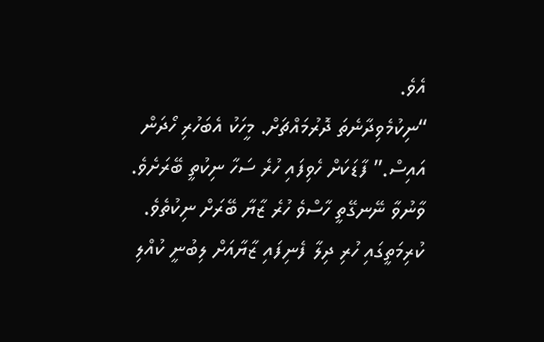އެވެ.
“ނިކުމެވިދާނެތަ ދޮރުމައްޗަށް. މީހަކު އެބަހުރި ހޯދަން އައިސް.” ފާޑަކަށް ހެވިފައި ހުރެ ސަހާ ނިކުތީ ބޭރަށެވެ.
ވާނުވާ ނޭނގޭތީ ހާސްވެ ހުރެ ޒާޔާ ބޭރަށް ނިކުތެވެ.
ކުރިމަތީގައި ހުރި ދިލާ ފެނިފައި ޒާޔާއަށް ލިބުނީ ކުއްލި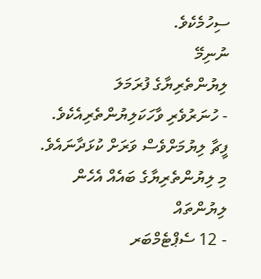ސިހުމެކެވެ.
ނުނިމޭ
ލިޔުންތެރިޔާގެ ފުރަމަލަ
- ހުނަރުވެރި ވާހަކަލިޔުންތެރިއެކެވެ. ފީޗާ ލިޔުމަށްވެސް ވަރަށް ކުޅަދާނައެވެ.
މި ލިޔުންތެރިޔާގެ ބައެއް އެހެން ލިޔުންތައް
- 12 ސެޕްޓެމްބަރ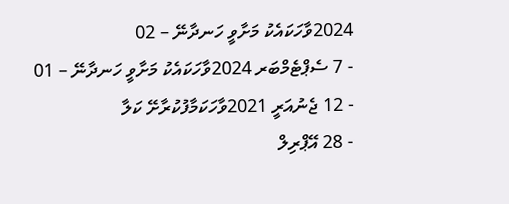2024ވާހަކައެކު މަށާވީ ހަނދާނޭ – 02
- 7 ސެޕްޓެމްބަރ 2024ވާހަކައެކު މަށާވީ ހަނދާނޭ – 01
- 12 ޖެނުއަރީ 2021ވާހަކަމާފުކުރާށޭ ކަލާ
- 28 އޭޕްރިލް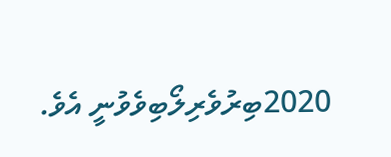2020ބިރުވެރިލޯބިވެވުނީ އެވެ.